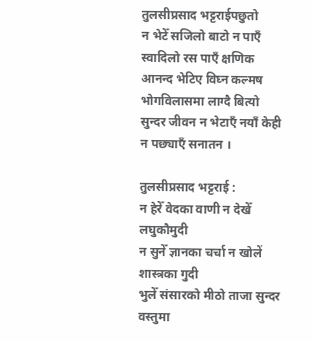तुलसीप्रसाद भट्टराईपछुतो
न भेटेँ सजिलो बाटो न पाएँ स्वादिलो रस पाएँ क्षणिक आनन्द भेटिए विघ्न कल्मष भोगविलासमा लाग्दै बित्यो सुन्दर जीवन न भेटाएँ नयाँ केही न पछ्याएँ सनातन ।

तुलसीप्रसाद भट्टराई :
न हेरेँ वेदका वाणी न देखेँ लघुकौमुदी
न सुनेँ ज्ञानका चर्चा न खोलें शास्त्रका गुदी
भुलेँ संसारको मीठो ताजा सुन्दर वस्तुमा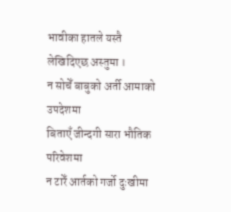भावीका हातले यस्तै लेखिदिएछ अस्तुमा ।
न सोचेँ बाबुको अर्ती आमाको उपदेशमा
बिताएँ जीन्दगी सारा भौतिक परिवेशमा
न टारेँ आर्तको गर्जो दुःखीमा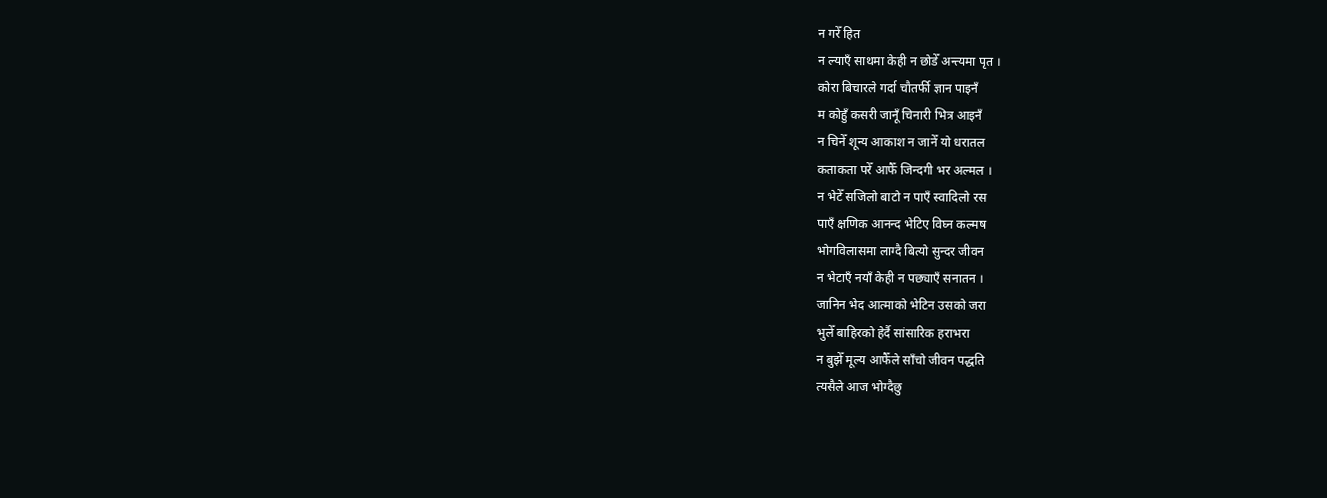न गरेँ हित
न ल्याएँ साथमा केही न छोडेँ अन्त्यमा पृत ।
कोरा बिचारले गर्दा चौतर्फी ज्ञान पाइनँ
म कोहुँ कसरी जानूँ चिनारी भित्र आइनँ
न चिनेँ शून्य आकाश न जानेँ यो धरातल
कताकता परेँ आफैँ जिन्दगी भर अल्मल ।
न भेटेँ सजिलो बाटो न पाएँ स्वादिलो रस
पाएँ क्षणिक आनन्द भेटिए विघ्न कल्मष
भोगविलासमा लाग्दै बित्यो सुन्दर जीवन
न भेटाएँ नयाँ केही न पछ्याएँ सनातन ।
जानिन भेद आत्माको भेटिन उसको जरा
भुलेँ बाहिरको हेर्दै सांसारिक हराभरा
न बुझेँ मूल्य आफैँले साँचो जीवन पद्धति
त्यसैले आज भोग्दैछु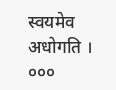स्वयमेव अधोगति ।
०००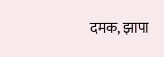दमक, झापा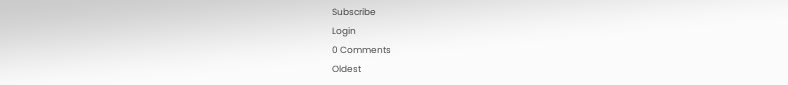Subscribe
Login
0 Comments
Oldest